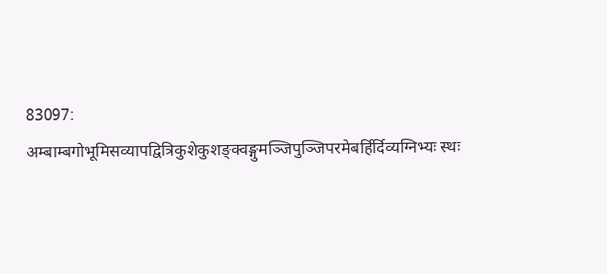83097: अम्बाम्बगोभूमिसव्यापद्वित्रिकुशेकुशङ्क्वङ्गुमञ्जिपुञ्जिपरमेबर्हिर्दिव्यग्निभ्यः स्थः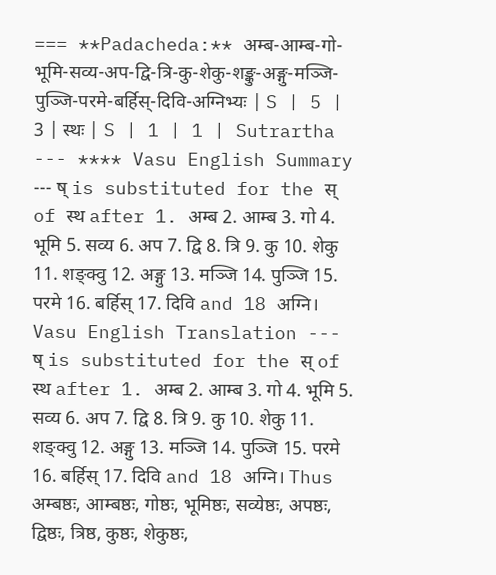=== **Padacheda:** अम्ब-आम्ब-गो-भूमि-सव्य-अप-द्वि-त्रि-कु-शेकु-शङ्कु-अङ्गु-मञ्जि-पुञ्जि-परमे-बर्हिस्-दिवि-अग्निभ्यः | S | 5 | 3 | स्थः | S | 1 | 1 | Sutrartha --- **** Vasu English Summary --- ष् is substituted for the स् of स्थ after 1. अम्ब 2. आम्ब 3. गो 4. भूमि 5. सव्य 6. अप 7. द्वि 8. त्रि 9. कु 10. शेकु 11. शङ्क्वु 12. अङ्गु 13. मञ्जि 14. पुञ्जि 15. परमे 16. बर्हिस् 17. दिवि and 18 अग्नि। Vasu English Translation --- ष् is substituted for the स् of स्थ after 1. अम्ब 2. आम्ब 3. गो 4. भूमि 5. सव्य 6. अप 7. द्वि 8. त्रि 9. कु 10. शेकु 11. शङ्क्वु 12. अङ्गु 13. मञ्जि 14. पुञ्जि 15. परमे 16. बर्हिस् 17. दिवि and 18 अग्नि। Thus अम्बष्ठः, आम्बष्ठः, गोष्ठः, भूमिष्ठः, सव्येष्ठः, अपष्ठः, द्विष्ठः, त्रिष्ठ, कुष्ठः, शेकुष्ठः,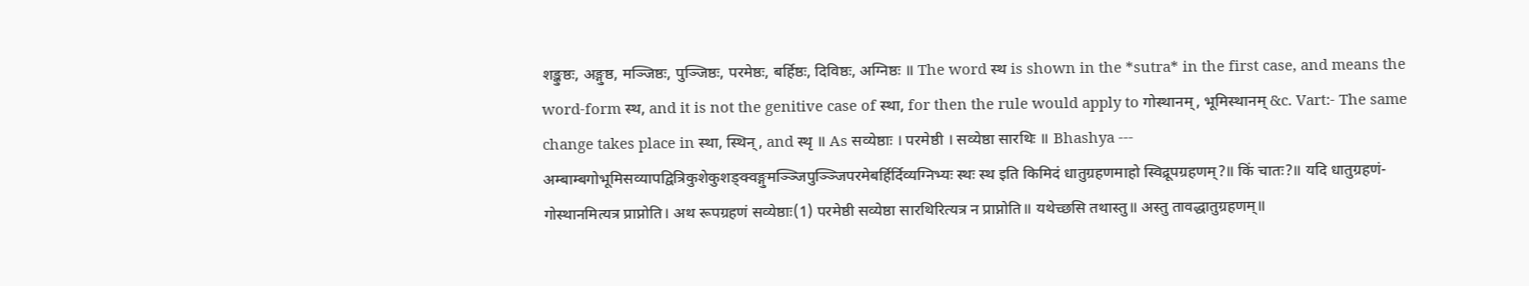शङ्कुष्ठः, अङ्गुष्ठ, मञ्जिष्ठः, पुञ्जिष्ठः, परमेष्ठः, बर्हिष्ठः, दिविष्ठः, अग्निष्ठः ॥ The word स्थ is shown in the *sutra* in the first case, and means the word-form स्थ, and it is not the genitive case of स्था, for then the rule would apply to गोस्थानम्, भूमिस्थानम् &c. Vart:- The same change takes place in स्था, स्थिन्, and स्थृ ॥ As सव्येष्ठाः । परमेष्ठी । सव्येष्ठा सारथिः ॥ Bhashya --- अम्बाम्बगोभूमिसव्यापद्वित्रिकुशेकुशङ्क्वङ्गुमञ्ञ्जिपुञ्ञ्जिपरमेबर्हिर्दिव्यग्निभ्यः स्थः स्थ इति किमिदं धातुग्रहणमाहो स्विद्रूपग्रहणम्?॥ किं चातः?॥ यदि धातुग्रहणं-गोस्थानमित्यत्र प्राप्नोति। अथ रूपग्रहणं सव्येष्ठाः(1) परमेष्ठी सव्येष्ठा सारथिरित्यत्र न प्राप्नोति॥ यथेच्छसि तथास्तु॥ अस्तु तावद्धातुग्रहणम्॥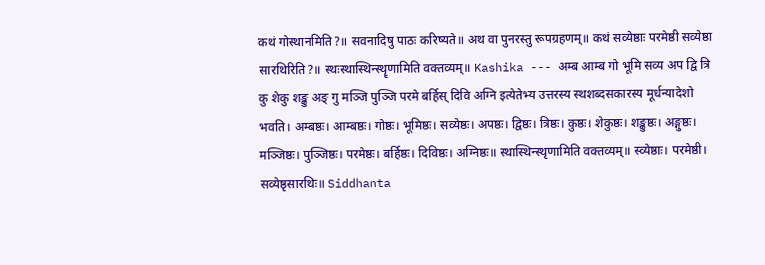कथं गोस्थानमिति?॥ सवनादिषु पाठः करिष्यते॥ अथ वा पुनरस्तु रूपग्रहणम्॥ कथं सव्येष्ठाः परमेष्ठी सव्येष्ठा सारथिरिति?॥ स्थःस्थास्थिन्स्थॄणामिति वक्तव्यम्॥ Kashika --- अम्ब आम्ब गो भूमि सव्य अप द्वि त्रि कु शेकु शङ्कु अङ् गु मञ्जि पुञ्जि परमे बर्हिस् दिवि अग्नि इत्येतेभ्य उत्तरस्य स्थशब्दसकारस्य मूर्धन्यादेशो भवति। अम्बष्ठः। आम्बष्ठः। गोष्ठः। भूमिष्ठः। सव्येष्ठः। अपष्ठः। द्विष्ठः। त्रिष्ठः। कुष्ठः। शेकुष्ठः। शङ्कुष्ठः। अङ्गुष्ठः। मञ्जिष्ठः। पुञ्जिष्ठः। परमेष्ठः। बर्हिष्ठः। दिविष्ठः। अग्निष्ठः॥ स्थास्थिन्स्थृणामिति वक्तव्यम्॥ स्व्येष्ठाः। परमेष्ठी। सव्येष्ठृसारथिः॥ Siddhanta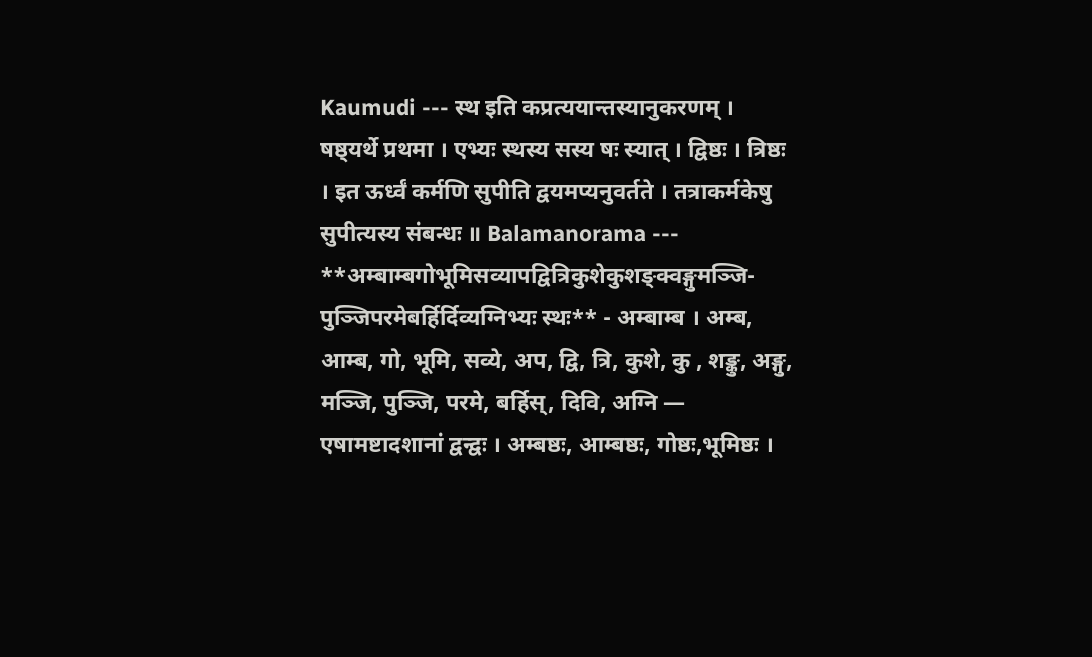Kaumudi --- स्थ इति कप्रत्ययान्तस्यानुकरणम् । षष्ठ्यर्थे प्रथमा । एभ्यः स्थस्य सस्य षः स्यात् । द्विष्ठः । त्रिष्ठः । इत ऊर्ध्वं कर्मणि सुपीति द्वयमप्यनुवर्तते । तत्राकर्मकेषु सुपीत्यस्य संबन्धः ॥ Balamanorama --- **अम्बाम्बगोभूमिसव्यापद्वित्रिकुशेकुशङ्क्वङ्गुमञ्जि- पुञ्जिपरमेबर्हिर्दिव्यग्निभ्यः स्थः** - अम्बाम्ब । अम्ब, आम्ब, गो, भूमि, सव्ये, अप, द्वि, त्रि, कुशे, कु , शङ्कु, अङ्गु, मञ्जि, पुञ्जि, परमे, बर्हिस्, दिवि, अग्नि — एषामष्टादशानां द्वन्द्वः । अम्बष्ठः, आम्बष्ठः, गोष्ठः,भूमिष्ठः ।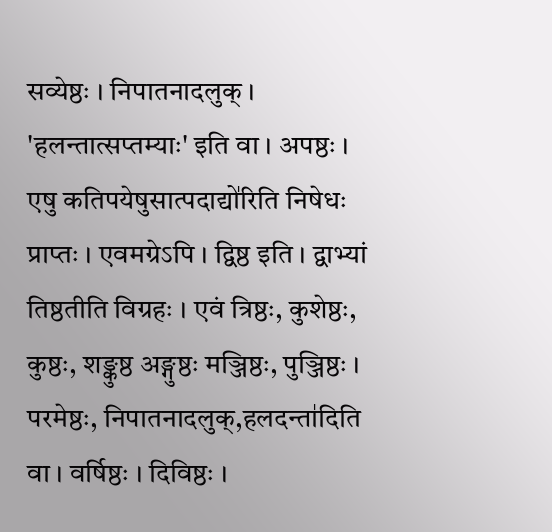सव्येष्ठः । निपातनादलुक् । 'हलन्तात्सप्तम्याः' इति वा । अपष्ठः । एषु कतिपयेषुसात्पदाद्यो॑रिति निषेधः प्राप्तः । एवमग्रेऽपि । द्विष्ठ इति । द्वाभ्यां तिष्ठतीति विग्रहः । एवं त्रिष्ठः, कुशेष्ठः, कुष्ठः, शङ्कुष्ठ अङ्गुष्ठः मञ्जिष्ठः, पुञ्जिष्ठः । परमेष्ठः, निपातनादलुक्,हलदन्ता॑दिति वा । वर्षिष्ठः । दिविष्ठः ।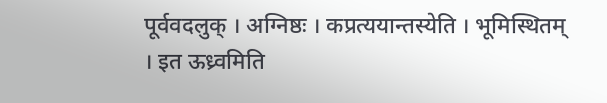पूर्ववदलुक् । अग्निष्ठः । कप्रत्ययान्तस्येति । भूमिस्थितम् । इत ऊध्र्वमिति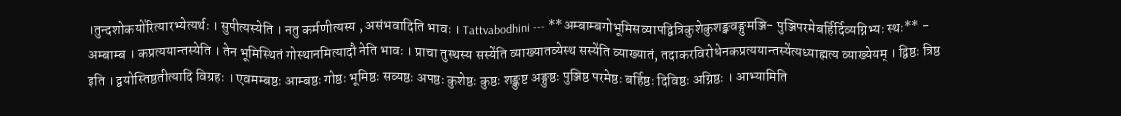।तुन्दशोकयो॑रित्यारभ्येत्यर्थः । सुपीत्यस्येति । नतु कर्मणीत्यस्य , असंभवादिति भावः । Tattvabodhini --- **अम्बाम्बगोभूमिसव्यापद्वित्रिकुशेकुशङ्क्वङ्गुमञ्जि- पुञ्जिपरमेबर्हिर्दिव्यग्निभ्यः स्थः** - अम्बाम्ब । कप्रत्ययान्तस्येति । तेन भूमिस्थितं गोस्थानमित्यादौ नेति भावः । प्राचा तुस्थस्य सस्ये॑ति व्याख्यातव्येस्थ सस्ये॑ति व्याख्यातं, तदाकरविरोधेनकप्रत्ययान्तस्ये॑त्यध्याह्मत्य व्याख्येयम् । द्विष्ठः त्रिष्ठ इति । द्वयोस्तिष्ठतीत्यादि विग्रहः । एवमम्बष्ठः आम्बष्ठः गोष्ठः भूमिष्ठः सव्यष्ठः अपष्ठः कुशेष्ठः कुष्ठः शङ्कुष्ट अङ्गुष्ठः पुञ्जिष्ठ परमेष्ठः बर्हिष्ठः दिविष्ठः अग्निष्ठः । आभ्यामिति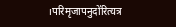।परिमृजापनुदो॑रित्यत्र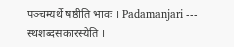पञ्चम्यर्थे षष्ठीति भावः । Padamanjari --- स्थशब्दसकारस्येति ।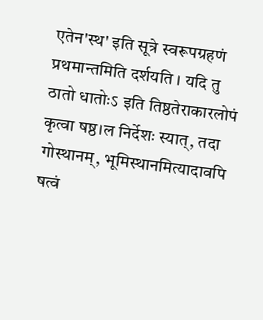एतेन'स्थ' इति सूत्रे स्वरूपग्रहणं प्रथमान्तमिति दर्शयति । यदि तु ठातो धातोःऽ इति तिष्ठतेराकारलोपं कृत्वा षष्ठ।ल निर्देशः स्यात्, तदा गोस्थानम्, भूमिस्थानमित्यादावपि षत्वं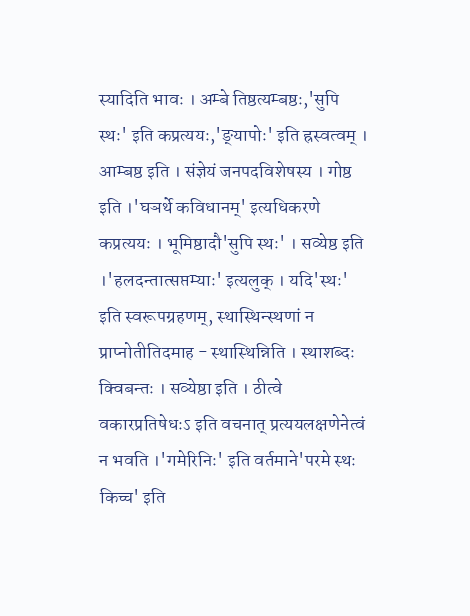स्यादिति भावः । अम्बे तिष्ठत्यम्बष्ठः,'सुपि स्थः' इति कप्रत्ययः,'ङ्यापोः' इति ह्रस्वत्वम् । आम्बष्ठ इति । संज्ञेयं जनपदविशेषस्य । गोष्ठ इति ।'घञर्थे कविधानम्' इत्यधिकरणे कप्रत्ययः । भूमिष्ठादौ'सुपि स्थः' । सव्येष्ठ इति ।'हलदन्तात्सप्तम्याः' इत्यलुक् । यदि'स्थः' इति स्वरूपग्रहणम्, स्थास्थिन्स्थणां न प्राप्नोतीतिदमाह - स्थास्थिन्निति । स्थाशब्दः क्विबन्तः । सव्येष्ठा इति । ठीत्वे वकारप्रतिषेधःऽ इति वचनात् प्रत्ययलक्षणेनेत्वं न भवति ।'गमेरिनिः' इति वर्तमाने'परमे स्थः किच्च' इति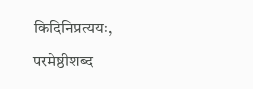किदिनिप्रत्ययः, परमेष्ठीशब्द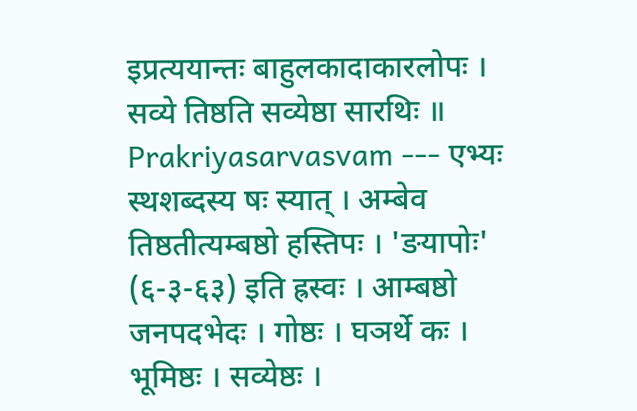इप्रत्ययान्तः बाहुलकादाकारलोपः । सव्ये तिष्ठति सव्येष्ठा सारथिः ॥ Prakriyasarvasvam --- एभ्यः स्थशब्दस्य षः स्यात् । अम्बेव तिष्ठतीत्यम्बष्ठो हस्तिपः । 'ङयापोः' (६-३-६३) इति ह्रस्वः । आम्बष्ठो जनपदभेदः । गोष्ठः । घञर्थे कः । भूमिष्ठः । सव्येष्ठः ।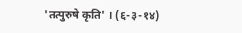'तत्पुरुषे कृति' । (६-३-१४)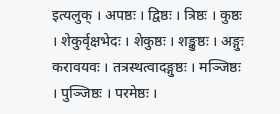इत्यलुक् । अपष्ठः । द्विष्ठः । त्रिष्ठः । कुष्ठः । शेकुर्वृक्षभेदः । शेकुष्ठः । शङ्कुष्ठः । अङ्गुः करावयवः । तत्रस्थत्वादङ्गुष्ठः । मञ्जिष्ठः । पुञ्जिष्ठः । परमेष्ठः ।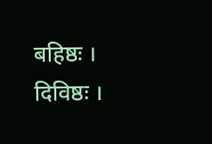बहिष्ठः । दिविष्ठः ।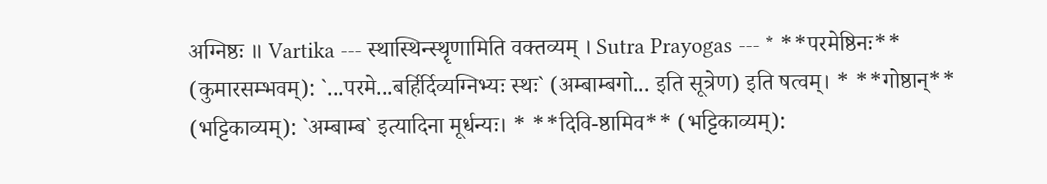अग्निष्ठः ॥ Vartika --- स्थास्थिन्स्थॄणामिति वक्तव्यम् । Sutra Prayogas --- * **परमेष्ठिनः** (कुमारसम्भवम्): `...परमे...बर्हिर्दिव्यग्निभ्यः स्थः` (अम्बाम्बगो... इति सूत्रेण) इति षत्वम्। * **गोष्ठान्** (भट्टिकाव्यम्): `अम्बाम्ब` इत्यादिना मूर्धन्यः। * **दिवि-ष्ठामिव** (भट्टिकाव्यम्):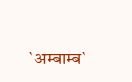`अम्बाम्ब`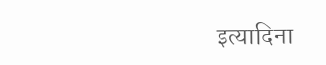इत्यादिना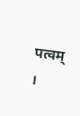पत्वम् ।